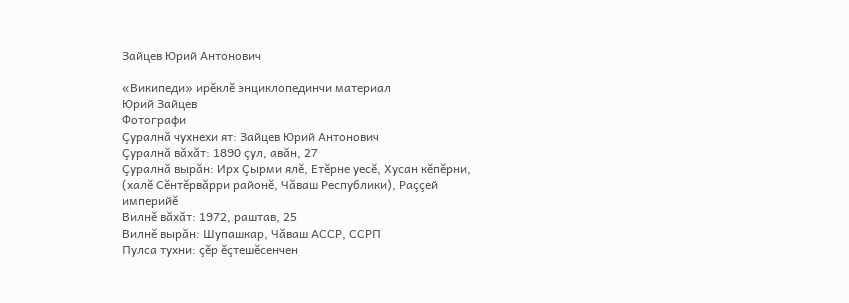Зайцев Юрий Антонович

«Википеди» ирĕклĕ энциклопединчи материал
Юрий Зайцев
Фотографи
Çуралнă чухнехи ят: Зайцев Юрий Антонович
Çуралнă вăхăт: 1890 çул, авăн, 27
Çуралнă вырăн: Ирх Çырми ялĕ, Етĕрне уесĕ, Хусан кĕпĕрни, (халĕ Сĕнтĕрвăрри районĕ, Чăваш Республики), Раççей империйĕ
Вилнĕ вăхăт: 1972, раштав, 25
Вилнĕ вырăн: Шупашкар, Чăваш АССР, ССРП
Пулса тухни: çĕр ĕçтешĕсенчен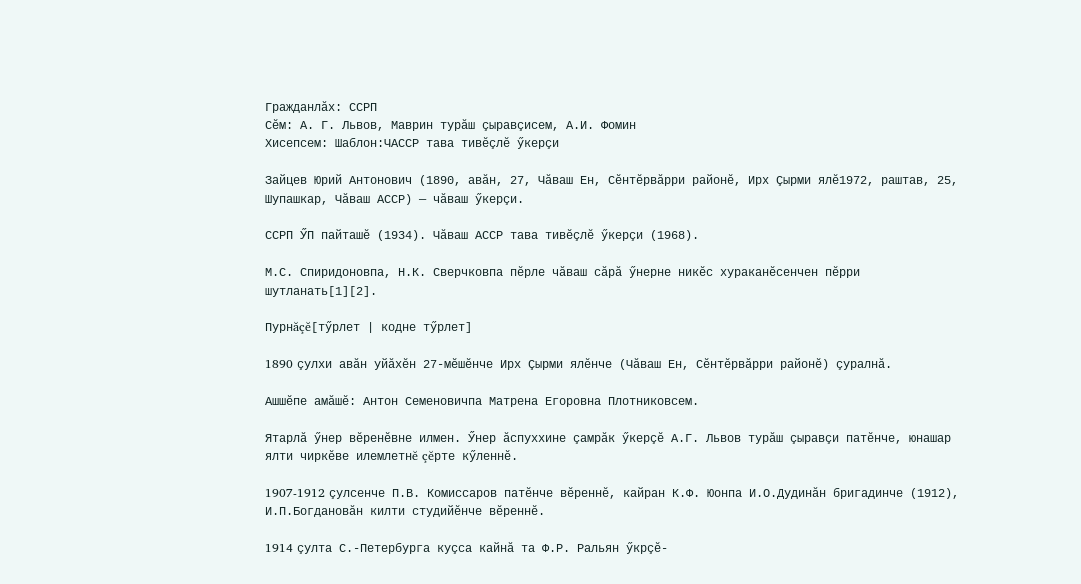Гражданлăх: ССРП
Сĕм: А. Г. Львов, Маврин турăш çыравçисем, А.И. Фомин
Хисепсем: Шаблон:ЧАССР тава тивĕçлĕ ӳкерçи

Зайцев Юрий Антонович (1890, авăн, 27, Чăваш Ен, Сĕнтĕрвăрри районĕ, Ирх Çырми ялĕ1972, раштав, 25, Шупашкар, Чăваш АССР) — чăваш ӳкерçи.

ССРП ӲП пайташĕ (1934). Чăваш АССР тава тивĕçлĕ ӳкерçи (1968).

М.С. Спиридоновпа, Н.К. Сверчковпа пĕрле чăваш сăрă ӳнерне никĕс хураканĕсенчен пĕрри шутланать[1][2].

Пурнăçĕ[тӳрлет | кодне тӳрлет]

1890 çулхи авăн уйăхĕн 27-мĕшĕнче Ирх Çырми ялĕнче (Чăваш Ен, Сĕнтĕрвăрри районĕ) çуралнă.

Ашшĕпе амăшĕ: Антон Семеновичпа Матрена Егоровна Плотниковсем.

Ятарлă ӳнер вĕренĕвне илмен. Ӳнер ăспуххине çамрăк ӳкерçĕ А.Г. Львов турăш çыравçи патĕнче, юнашар ялти чиркĕве илемлетнĕ çĕрте кӳленнĕ.

1907-1912 çулсенче П.В. Комиссаров патĕнче вĕреннĕ, кайран К.Ф. Юонпа И.О.Дудинăн бригадинче (1912), И.П.Богдановăн килти студийĕнче вĕреннĕ.

1914 çулта С.-Петербурга куçса кайнă та Ф.Р. Ральян ӳкрçĕ-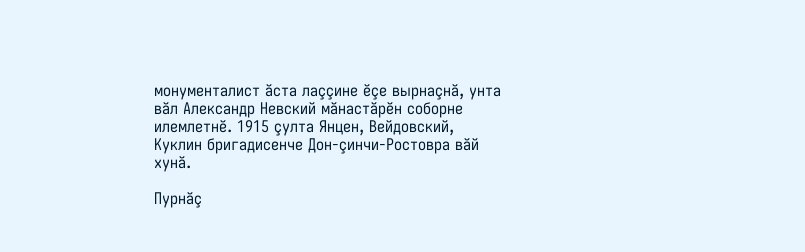монументалист ăста лаççине ĕçе вырнаçнă, унта вăл Александр Невский мăнастăрĕн соборне илемлетнĕ. 1915 çулта Янцен, Вейдовский, Куклин бригадисенче Дон-çинчи-Ростовра вăй хунă.

Пурнăç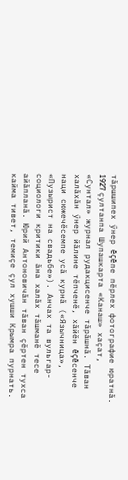тăршшипех ӳнер ĕçĕпе пĕрлех фотографие юратнă. 1927 çултанпа Шупашкарта «Канаш» хаçат, «Сунтал» журнал рудакцисенче тăрăшнă. Тăван халăхăн ӳнер йăлине тĕпченĕ, хăйĕн ĕçĕсенче наци сюжечĕсемпе усă курнă («Язычница», «Пузырист на свадьбе»). Анчах та вульгар-социологи критики ăна халăх тăшманĕ тесе айăпланă. Юрий Антоновичăн тăван çĕртен тухса кайма тивет, темиçе çул хушши Крымра пурнать.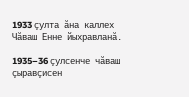1933 çулта ăна каллех Чăваш Енне йыхравланă.

1935–36 çулсенче чăваш çыравçисен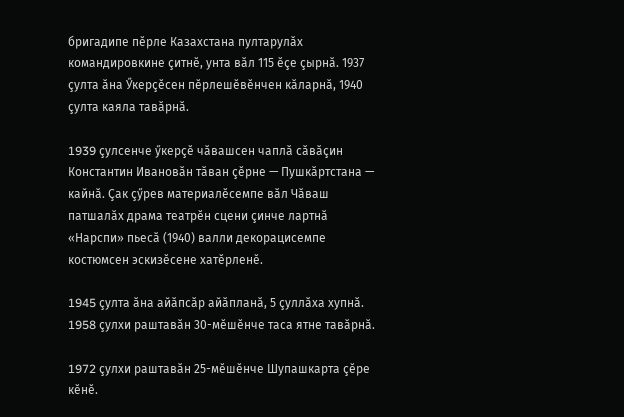бригадипе пĕрле Казахстана пултарулăх командировкине çитнĕ, унта вăл 115 ĕçе çырнă. 1937 çулта ăна Ӳкерçĕсен пĕрлешĕвĕнчен кăларнă, 1940 çулта каяла тавăрнă.

1939 çулсенче ӳкерçĕ чăвашсен чаплă сăвăçин Константин Ивановăн тăван çĕрне — Пушкăртстана — кайнă. Çак çӳрев материалĕсемпе вăл Чăваш патшалăх драма театрĕн сцени çинче лартнă «Нарспи» пьесă (1940) валли декорацисемпе костюмсен эскизĕсене хатĕрленĕ.

1945 çулта ăна айăпсăр айăпланă, 5 çуллăха хупнă. 1958 çулхи раштавăн 30-мĕшĕнче таса ятне тавăрнă.

1972 çулхи раштавăн 25-мĕшĕнче Шупашкарта çĕре кĕнĕ.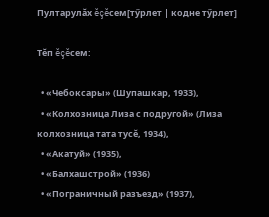Пултарулăх ĕçĕсем[тӳрлет | кодне тӳрлет]

Тĕп ĕçĕсем:

  • «Чебоксары» (Шупашкар, 1933),
  • «Колхозница Лиза с подругой» (Лиза колхозница тата тусĕ, 1934),
  • «Акатуй» (1935),
  • «Балхашстрой» (1936)
  • «Пограничный разъезд» (1937),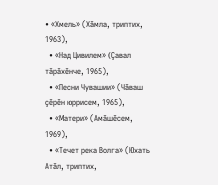• «Хмель» (Хăмла, триптих, 1963),
  • «Над Цивилем» (Çавал тăрăхĕнче, 1965),
  • «Песни Чувашии» (Чăваш çĕрĕн юррисем, 1965),
  • «Матери» (Амăшĕсем, 1969),
  • «Течет река Волга» (Юхать Атăл, триптих,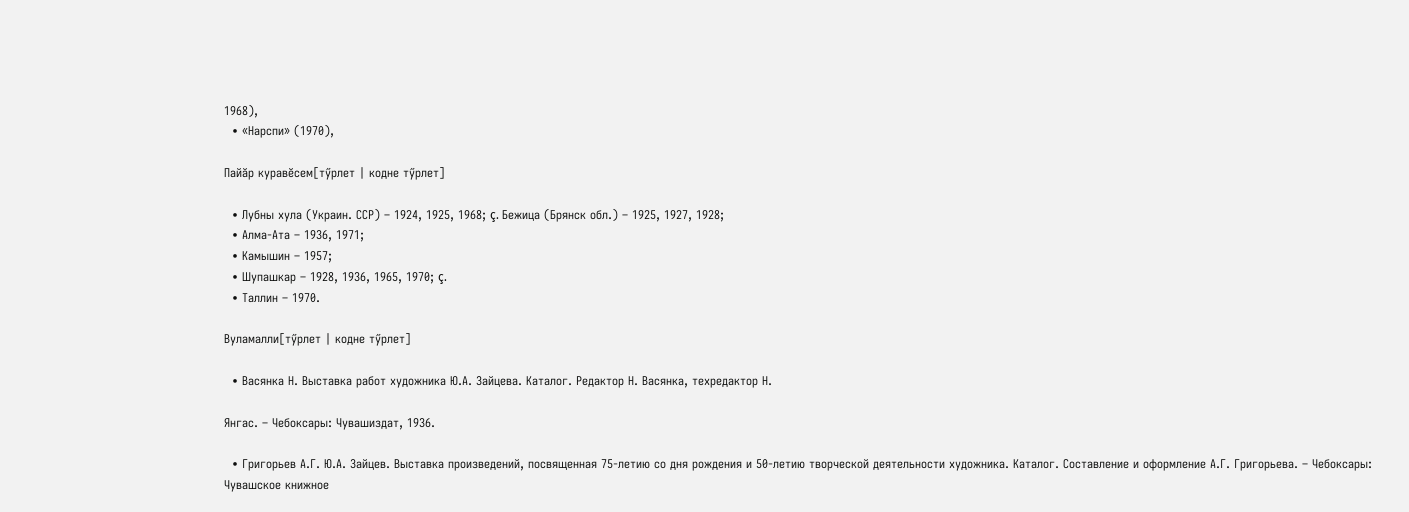1968),
  • «Нарспи» (1970),

Пайăр куравĕсем[тӳрлет | кодне тӳрлет]

  • Лубны хула (Украин. ССР) – 1924, 1925, 1968; ç. Бежица (Брянск обл.) – 1925, 1927, 1928;
  • Алма-Ата – 1936, 1971;
  • Камышин – 1957;
  • Шупашкар – 1928, 1936, 1965, 1970; ç.
  • Таллин – 1970.

Вуламалли[тӳрлет | кодне тӳрлет]

  • Васянка Н. Выставка работ художника Ю.А. Зайцева. Каталог. Редактор Н. Васянка, техредактор Н.

Янгас. – Чебоксары: Чувашиздат, 1936.

  • Григорьев А.Г. Ю.А. Зайцев. Выставка произведений, посвященная 75-летию со дня рождения и 50-летию творческой деятельности художника. Каталог. Составление и оформление А.Г. Григорьева. – Чебоксары: Чувашское книжное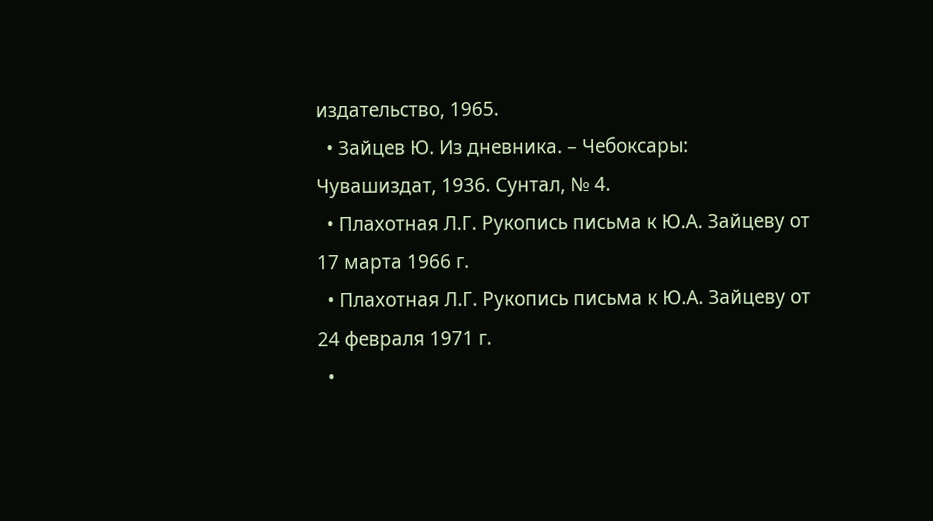издательство, 1965.
  • Зайцев Ю. Из дневника. – Чебоксары: Чувашиздат, 1936. Сунтал, № 4.
  • Плахотная Л.Г. Рукопись письма к Ю.А. Зайцеву от 17 марта 1966 г.
  • Плахотная Л.Г. Рукопись письма к Ю.А. Зайцеву от 24 февраля 1971 г.
  •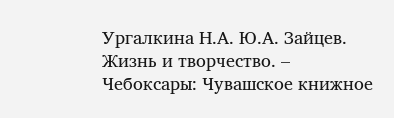Ургалкина Н.А. Ю.А. Зайцев. Жизнь и творчество. – Чебоксары: Чувашское книжное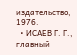издательство, 1976.
  • ИСАЕВ Г. Г., главный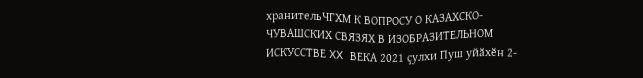хранительЧГХМ К ВОПРОСУ О КАЗАХСКО-ЧУВАШСКИХ СВЯЗЯХ В ИЗОБРАЗИТЕЛЬНОМ ИСКУССТВЕ XX ВЕКА 2021 ҫулхи Пуш уйӑхӗн 2-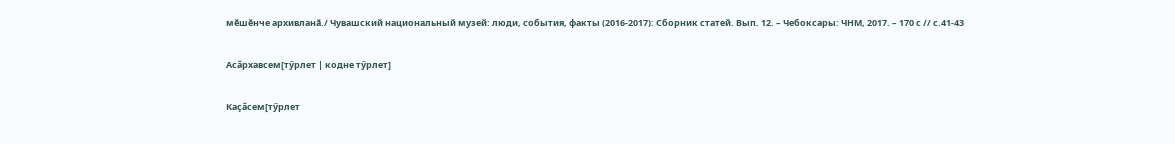мӗшӗнче архивланӑ./ Чувашский национальный музей: люди, события, факты (2016-2017): Сборник статей. Вып. 12. – Чебоксары: ЧНМ, 2017. – 170 с // с.41-43

Асăрхавсем[тӳрлет | кодне тӳрлет]

Каçăсем[тӳрлет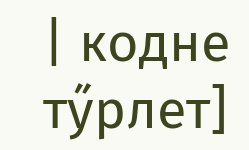| кодне тӳрлет]